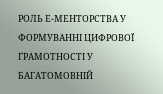РОЛЬ Е-МЕНТОРСТВА У ФОРМУВАННІ ЦИФРОВОЇ ГРАМОТНОСТІ У БАГАТОМОВНІЙ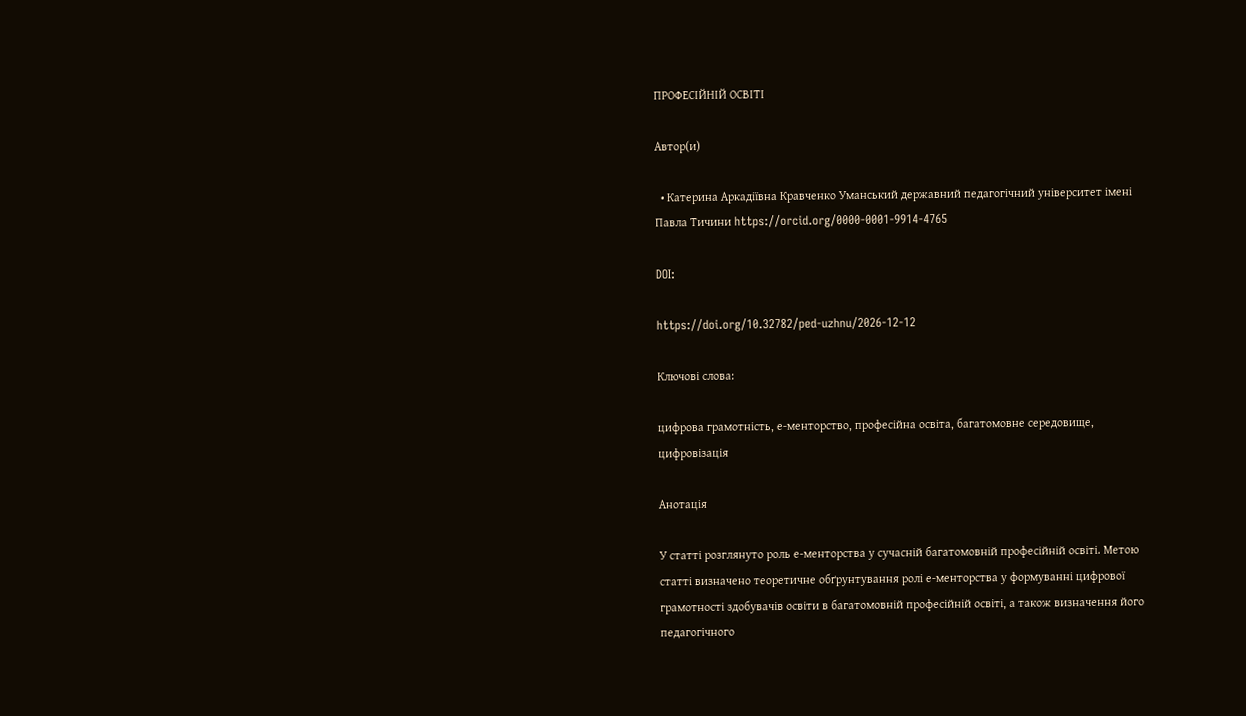ПРОФЕСІЙНІЙ ОСВІТІ

Автор(и)

  • Катерина Аркадіївна Кравченко Уманський державний педагогічний університет імені Павла Тичини https://orcid.org/0000-0001-9914-4765

DOI:

https://doi.org/10.32782/ped-uzhnu/2026-12-12

Ключові слова:

цифрова грамотність, е-менторство, професійна освіта, багатомовне середовище, цифровізація

Анотація

У статті розглянуто роль е-менторства у сучасній багатомовній професійній освіті. Метою статті визначено теоретичне обґрунтування ролі е-менторства у формуванні цифрової грамотності здобувачів освіти в багатомовній професійній освіті, а також визначення його педагогічного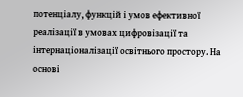потенціалу, функцій і умов ефективної реалізації в умовах цифровізації та інтернаціоналізації освітнього простору. На основі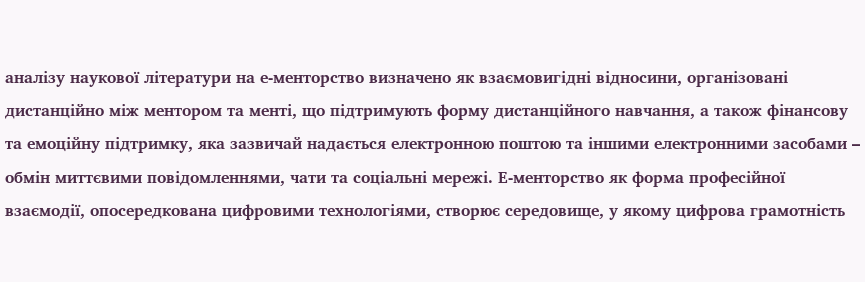аналізу наукової літератури на е-менторство визначено як взаємовигідні відносини, організовані дистанційно між ментором та менті, що підтримують форму дистанційного навчання, а також фінансову та емоційну підтримку, яка зазвичай надається електронною поштою та іншими електронними засобами – обмін миттєвими повідомленнями, чати та соціальні мережі. Е-менторство як форма професійної взаємодії, опосередкована цифровими технологіями, створює середовище, у якому цифрова грамотність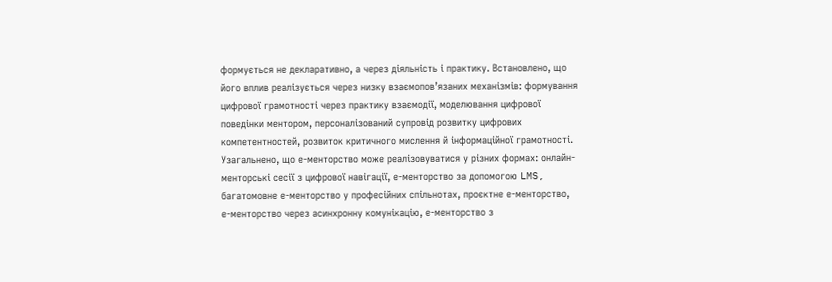формується не декларативно, а через діяльність і практику. Встановлено, що його вплив реалізується через низку взаємопов’язаних механізмів: формування цифрової грамотності через практику взаємодії, моделювання цифрової поведінки ментором, персоналізований супровід розвитку цифрових компетентностей, розвиток критичного мислення й інформаційної грамотності. Узагальнено, що е-менторство може реалізовуватися у різних формах: онлайн-менторські сесії з цифрової навігації, е-менторство за допомогою LMS, багатомовне е-менторство у професійних спільнотах, проєктне е-менторство, е-менторство через асинхронну комунікацію, е-менторство з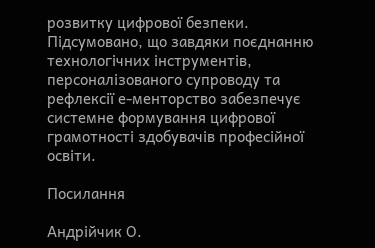розвитку цифрової безпеки. Підсумовано, що завдяки поєднанню технологічних інструментів, персоналізованого супроводу та рефлексії е-менторство забезпечує системне формування цифрової грамотності здобувачів професійної освіти.

Посилання

Андрійчик О.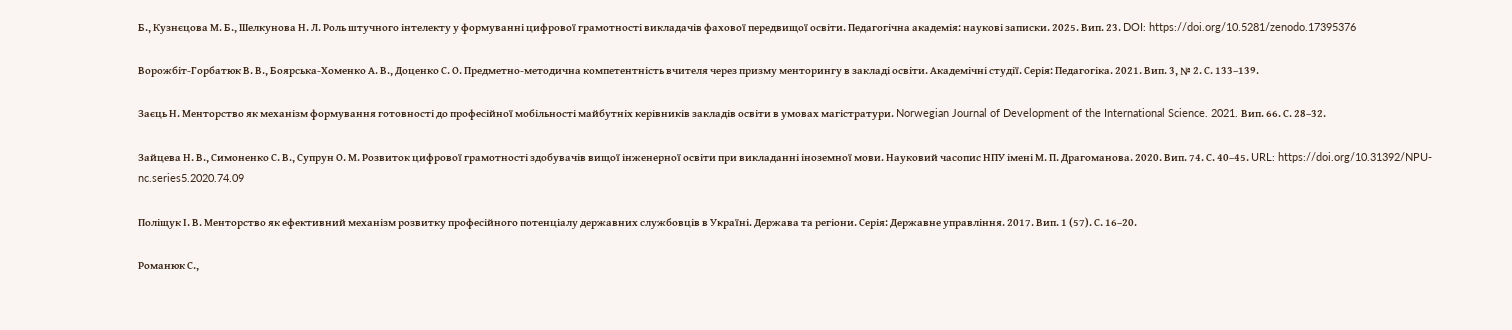Б., Кузнєцова М. Б., Шелкунова Н. Л. Роль штучного інтелекту у формуванні цифрової грамотності викладачів фахової передвищої освіти. Педагогічна академія: наукові записки. 2025. Вип. 23. DOI: https://doi.org/10.5281/zenodo.17395376

Ворожбіт-Горбатюк В. В., Боярська-Хоменко А. В., Доценко С. О. Предметно-методична компетентність вчителя через призму менторингу в закладі освіти. Академічні студії. Серія: Педагогіка. 2021. Вип. 3, № 2. С. 133–139.

Заєць Н. Менторство як механізм формування готовності до професійної мобільності майбутніх керівників закладів освіти в умовах магістратури. Norwegian Journal of Development of the International Science. 2021. Вип. 66. С. 28–32.

Зайцева Н. В., Симоненко С. В., Супрун О. М. Розвиток цифрової грамотності здобувачів вищої інженерної освіти при викладанні іноземної мови. Науковий часопис НПУ імені М. П. Драгоманова. 2020. Вип. 74. С. 40–45. URL: https://doi.org/10.31392/NPU-nc.series5.2020.74.09

Поліщук І. В. Менторство як ефективний механізм розвитку професійного потенціалу державних службовців в Україні. Держава та регіони. Серія: Державне управління. 2017. Вип. 1 (57). С. 16–20.

Романюк С.,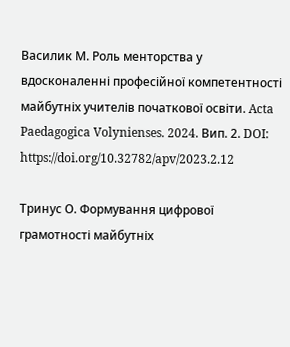Василик М. Роль менторства у вдосконаленні професійної компетентності майбутніх учителів початкової освіти. Acta Paedagogica Volynienses. 2024. Вип. 2. DOI: https://doi.org/10.32782/apv/2023.2.12

Тринус О. Формування цифрової грамотності майбутніх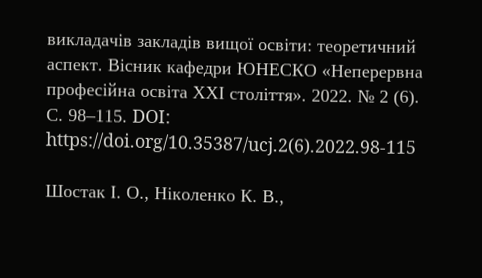викладачів закладів вищої освіти: теоретичний аспект. Вісник кафедри ЮНЕСКО «Неперервна професійна освіта ХХІ століття». 2022. № 2 (6). С. 98–115. DOI: https://doi.org/10.35387/ucj.2(6).2022.98-115

Шостак І. О., Ніколенко К. В.,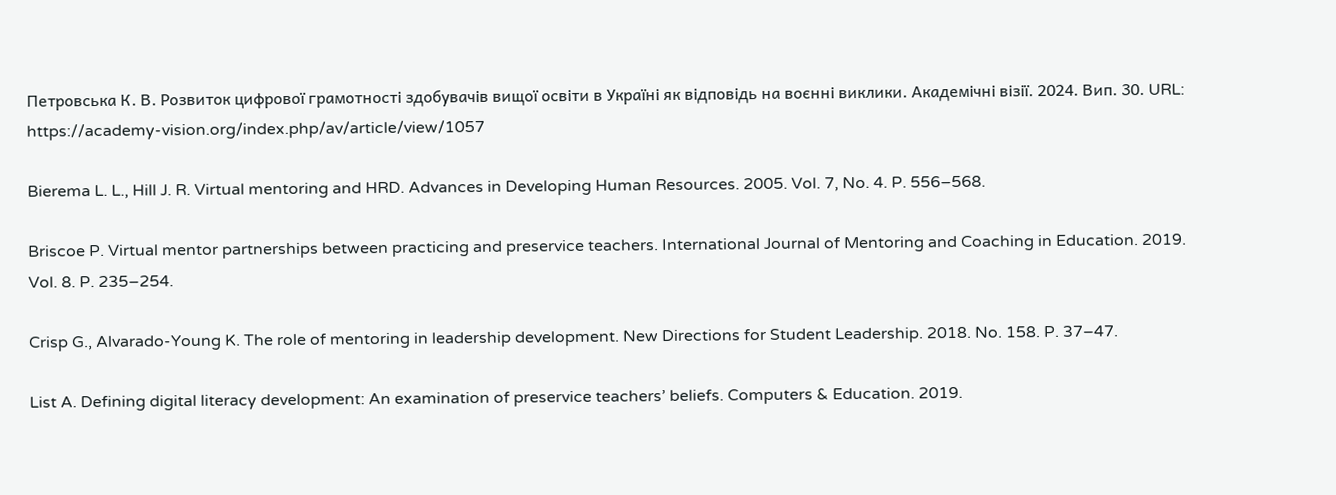Петровська К. В. Розвиток цифрової грамотності здобувачів вищої освіти в Україні як відповідь на воєнні виклики. Академічні візії. 2024. Вип. 30. URL: https://academy-vision.org/index.php/av/article/view/1057

Bierema L. L., Hill J. R. Virtual mentoring and HRD. Advances in Developing Human Resources. 2005. Vol. 7, No. 4. P. 556–568.

Briscoe P. Virtual mentor partnerships between practicing and preservice teachers. International Journal of Mentoring and Coaching in Education. 2019. Vol. 8. P. 235–254.

Crisp G., Alvarado-Young K. The role of mentoring in leadership development. New Directions for Student Leadership. 2018. No. 158. P. 37–47.

List A. Defining digital literacy development: An examination of preservice teachers’ beliefs. Computers & Education. 2019.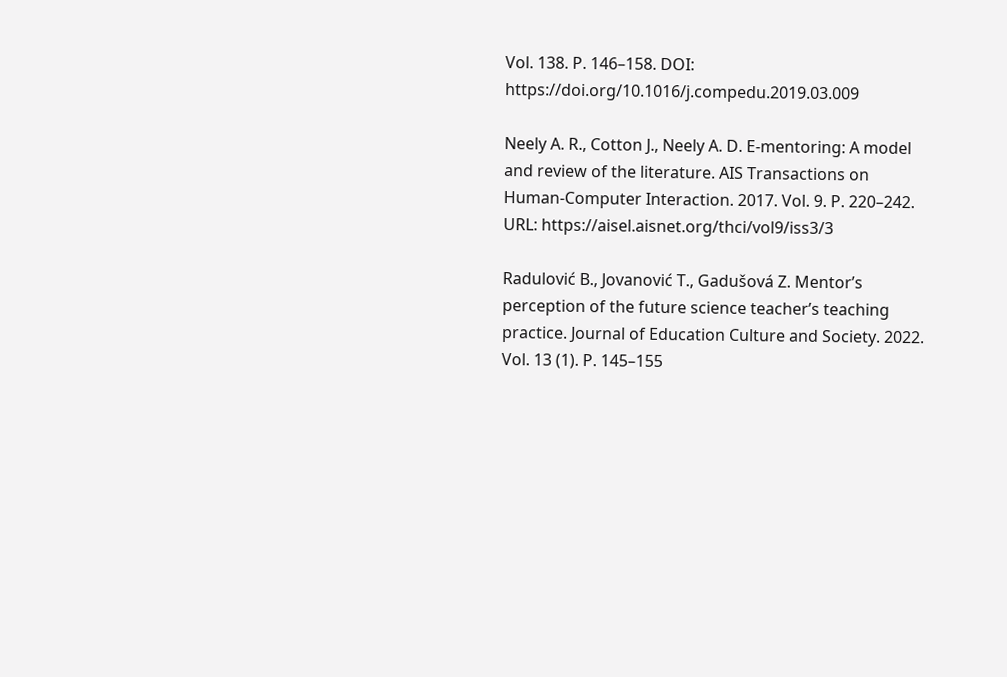Vol. 138. P. 146–158. DOI: https://doi.org/10.1016/j.compedu.2019.03.009

Neely A. R., Cotton J., Neely A. D. E-mentoring: A model and review of the literature. AIS Transactions on Human-Computer Interaction. 2017. Vol. 9. P. 220–242. URL: https://aisel.aisnet.org/thci/vol9/iss3/3

Radulović B., Jovanović T., Gadušová Z. Mentor’s perception of the future science teacher’s teaching practice. Journal of Education Culture and Society. 2022. Vol. 13 (1). P. 145–155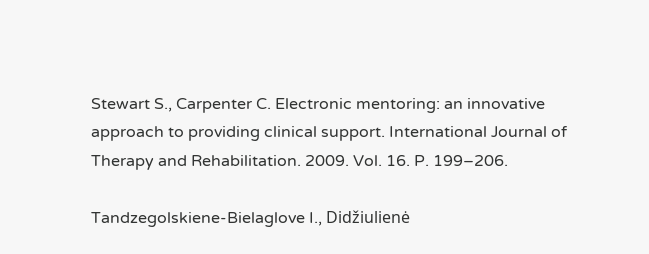Stewart S., Carpenter C. Electronic mentoring: an innovative approach to providing clinical support. International Journal of Therapy and Rehabilitation. 2009. Vol. 16. P. 199–206.

Tandzegolskiene-Bielaglove I., Didžiulienė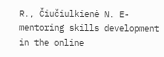R., Čiučiulkienė N. E-mentoring skills development in the online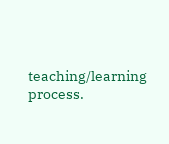teaching/learning process.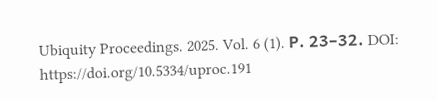Ubiquity Proceedings. 2025. Vol. 6 (1). Р. 23–32. DOI: https://doi.org/10.5334/uproc.191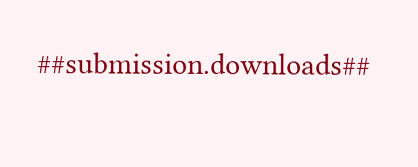##submission.downloads##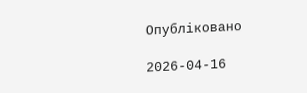Опубліковано

2026-04-16